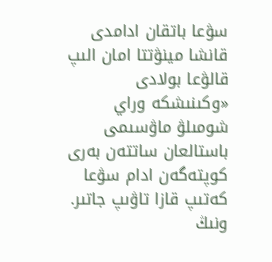سۋعا باتقان ادامدى قانشا مينۋتتا امان الىپ قالۋعا بولادى
«وكىنىشكە وراي شومىلۋ ماۋسىمى باستالعان ساتتەن بەرى كوپتەگەن ادام سۋعا كەتىپ قازا تاۋىپ جاتىر. ونىڭ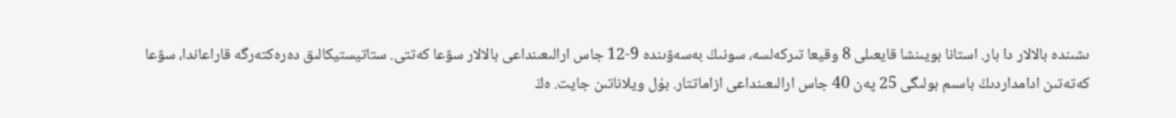ىشىندە بالالار دا بار. استانا بويىنشا قايعىلى 8 وقيعا تىركەلسە، سونىڭ بەسەۋىندە 9-12 جاس ارالىعىنداعى بالالار سۋعا كەتتى. ستاتيستيكالىق دەرەكتەرگە قاراعاندا، سۋعا كەتەتىن ادامداردىڭ باسىم بولىگى 25 پەن 40 جاس ارالىعىنداعى ازاماتتار. بۇل ويلاناتىن جايت. ەڭ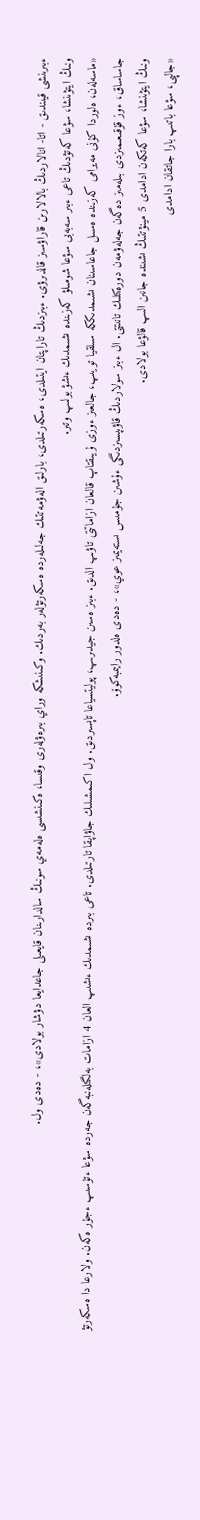ءبىرىنشى قيىندىق - اتا- انالاردىڭ بالالارىن قاراۋسىز قالدىرۋى. ءبىزدىڭ تاراپتان ايتىلدى، ەسكەرتىلدى، بارلىق الەۋمەتتىك جەلىلەردە ەسكەرتۋلەر بەردىك. وكىنىشكە وراي بىرەۋلەرى وقىسا، ەكىنشىسى ەلەمەي سونىڭ سالدارىنان قايعىلى جاعدايعا دۋشار بولادى»، - دەدى ول.
ونىڭ ايتۋىنشا، سۋعا كەتۋدىڭ تاعى ءبىر سەبەبى سۋعا شومىلۋ كەزىندە ىشىمدىك ءىشۋ بولىپ وتىر.
«ماسەلەن، ەلوردا كۇنى مەيرامى كەزىندە ەسىل جاعاسىنان ىشىمدىككە سىلقيا تويىپ، جالعىز ءوزى ۇيىقتاپ قالعان ازاماتتى تاۋىپ الدىق. ءبىز ەسىن جيدىرىپ، پوليتسياعا تاپسىردىق. ول اكىمشىلىك جاۋاپقا تارتىلدى. تاعى بىردە ىشىمدىك ءىشىپ العان 4 ازامات بەلگىلەنبەگەن جەردە سۋعا ءتۇسىپ ءجۇر ەكەن. ولارعا دا ەسكەرتۋ جاساساق، ءوز قۇقىعىمىزدى بىلەمىز دەگەن جەلەۋمەن دورەكىلىك تانىتتى. ال ءبىز سولاردىڭ قاۋىپسىزدىگى ءۇشىن جۇمىس ىستەيمىز عوي»، - دەدى ەلدور رايىمبەكوۆ.
ونىڭ ايتۋىنشا، سۋعا كەتكەن ادامدى 5 مينۋتتىڭ ىشىندە جانىن الىپ قالۋعا بولادى.
«جالپى، سۋعا باتىپ بارا جاتقان ادامدى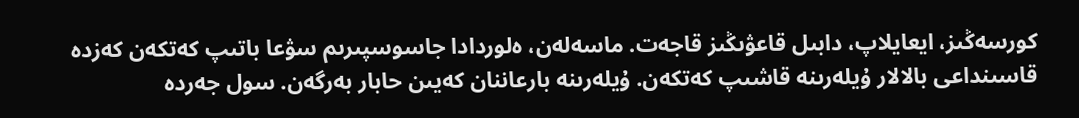كورسەڭىز، ايعايلاپ، دابىل قاعۋىڭىز قاجەت. ماسەلەن، ەلوردادا جاسوسپىرىم سۋعا باتىپ كەتكەن كەزدە قاسىنداعى بالالار ۇيلەرىنە قاشىپ كەتكەن. ۇيلەرىنە بارعاننان كەيىن حابار بەرگەن. سول جەردە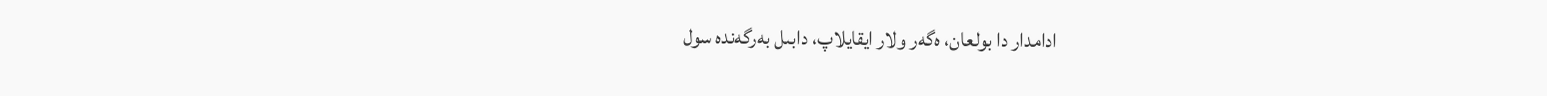ادامدار دا بولعان، ەگەر ولار ايقايلاپ، دابىل بەرگەندە سول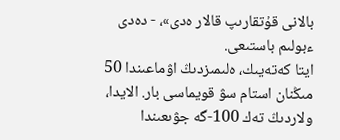بالانى قۇتقارىپ قالار ەدى»، - دەدى ءبولىم باستىعى.
ايتا كەتەيىك، ەلىمىزدىڭ اۋماعىندا 50 مىڭنان استام سۋ قويماسى بار. الايدا، ولاردىڭ تەك 100-گە جۋىعىندا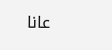عانا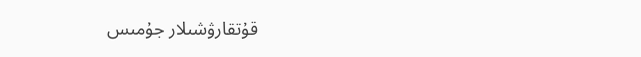قۇتقارۋشىلار جۇمىس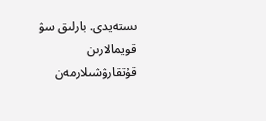ىستەيدى. بارلىق سۋ قويمالارىن قۇتقارۋشىلارمەن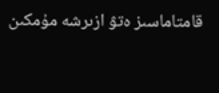قامتاماسىز ەتۋ ازىرشە مۇمكىن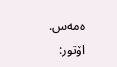ەمەس.
اۆتور: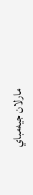مارلان جيەمباي